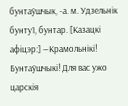бунтаўшчык, -а. м. Удзельнік бунту1, бунтар. [Казацкі афіцэр:] —Крамольнікі! Бунтаўшчыкі! Для вас ужо царскія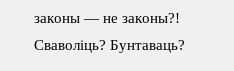законы — не законы?! Сваволіць? Бунтаваць?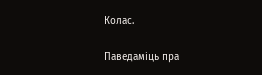Колас.

Паведаміць пра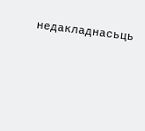недакладнасьць